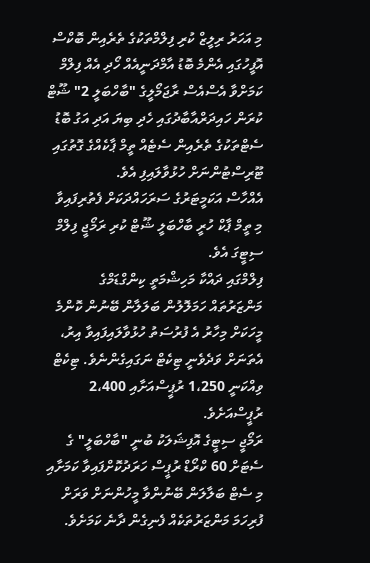މި އަހަރު ރިލީޒް ކުރި ފިލްމްތަކުގެ ތެރެއިން ބޮކްސް އޮފީހުގައި އެންމެ ބޮޑު އާމްދަނީއެއް ހޯދި އެއް ފިލްމް ކަމަށްވާ އެސްއެސް ރާޖަމޯލީގެ "ބާހްބަލީ 2" ޝޫޓް ކުރަން ހައިދަރްއާބާދުގައި ހެދި ބިޔަ އަދި އަގު ބޮޑު ސެޓްތަކުގެ ތެރެއިން ސެޓެއް ތީމް ޕާކެއްގެ ގޮތުގައި ޓޫރިސްޓުންނަށް ހުޅުވާލައިފި އެވެ.
އެއްހާސް އަކަމީޓަރުގެ ސަރަހައްދަކަށް ފެތުރިފައިވާ މި ތީމް ޕާކް ހުރީ ބާހްބަލީ ޝޫޓް ކުރި ރަމޯޖީ ފިލްމް ސިޓީގަ އެވެ.
ފިލްމްގައި ދައްކާ މަހިޝްމަތީ ކިންގްޑަމްގެ މަންޒަރުތައް ހަމަލޮލުން ބަލަލާން ބޭނުން ކޮންމެ މީހަކަށް މިހާރު އެ ފުރުސަތު ހުޅުވާލައިފައިވާ އިރު، އެތަނަށް ވަދެވެނީ ޓިކެޓް ނަގައިގެންނެވެ. ޓިކެޓް ވިއްކަނީ 1،250 ރުޕީސްއަށާއި 2،400 ރުޕީސްއަށެވެ.
ރަމޯޖީ ސިޓީގެ އޮފިޝަލަކު ބުނީ "ބާހްބަލީ" ގެ ސެޓަށް 60 ކްރޯޑް ރުޕީސް ހަރަދުކޮށްފައިވާ ކަމަށާއި މި ސެޓް ބަލާލަން ބޭނުންވާ މީހުންނަށް ވަރަށް ފުރިހަމަ މަންޒަރުތަކެއް ފެނިގެން ދާނެ ކަމަށެވެ.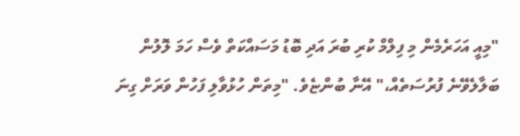"މިއީ އަހަރެމެން މި ފިލްމް ކުރި ބުރަ އަދި ބޮޑު މަސައްކަތް ވެސް ހަމަ ލޮލުން ބަލާލެވޭނެ ފުރުސަތެއް،" އޭނާ ބުންޏެވެ. "މިތަން ހުޅުވާލި ފަހުން ވަރަށް ގިނަ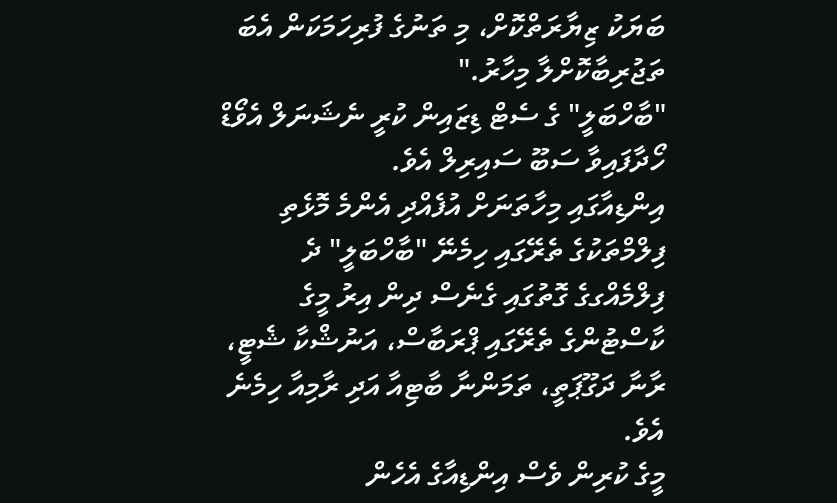ބަޔަކު ޒިޔާރަތްކޮށް، މި ތަނުގެ ފުރިހަމަކަން އެބަ ތަޖުރިބާކޮށްލާ މިހާރު."
"ބާހްބަލީ" ގެ ސެޓް ޑިޒައިން ކުރީ ނެޝަނަލް އެވޯޑް ހޯދާފައިވާ ސަބޫ ސައިރިލް އެވެ.
އިންޑިއާގައި މިހާތަނަށް އުފެއްދި އެންމެ މޮޅެތި ފިލްމްތަކުގެ ތެރޭގައި ހިމެނޭ "ބާހްބަލީ" ދެ ފިލްމެއްގގެ ގޮތުގައި ގެނެސް ދިން އިރު މީގެ ކާސްޓުންގެ ތެރޭގައި ޕްރަބާސް، އަނުޝްކާ ޝެޓީ، ރާނާ ދަގޫޕަތީ، ތަމަންނާ ބާޓިއާ އަދި ރާމިއާ ހިމެނެ އެވެ.
މީގެ ކުރިން ވެސް އިންޑިއާގެ އެހެން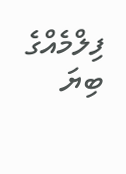ފިލްމެއްގެ ބިޔަ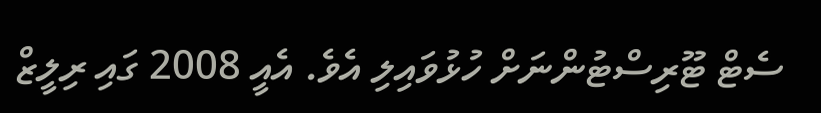ސެޓް ޓޫރިސްޓުންނަށް ހުޅުވައިލި އެވެ. އެއީ 2008 ގައި ރިލީޒް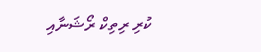ކުރި ރިތިކް ރޯޝަނާއި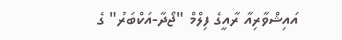އައިޝްވާރިއާ ރާއީގެ ފިލްމް "ޖޯދާ-އަކްބަރު" ގެ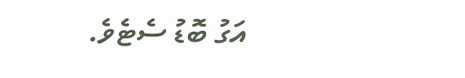އަގު ބޮޑު ސެޓެވެ.